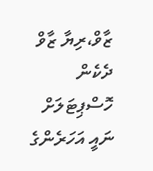ޒާވް،ރިޔާ ޒާވް ދެކެން ހޮސްޕިޓަލަށް ނައީ އަހަރެންގެ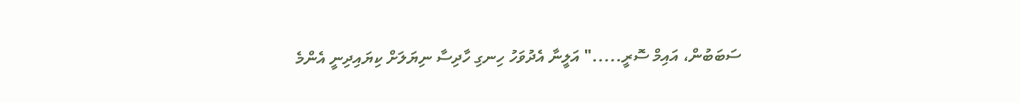ސަބަބުން، އައިމް ސޮރީ....." އަލީނާ އެދުވަހު ހިނގި ހާދިސާ ނިޔަލަށް ކިޔައިދިނީ އެންމެ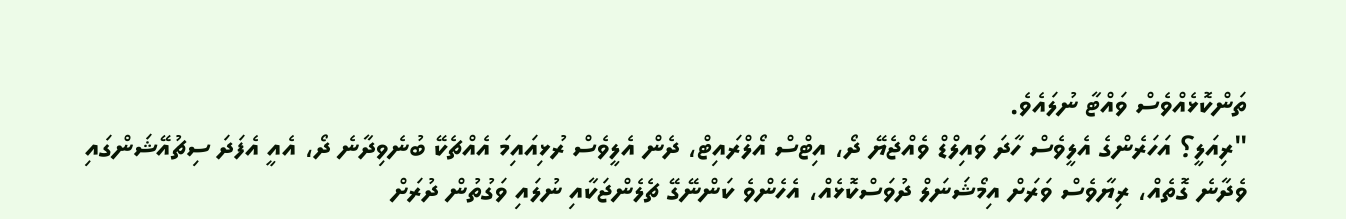ތަންކޮޅެއްވެސް ވައްޓާ ނުލައެވެ.
"ރިއަލީ؟ އަހަރެންގެ އެލީވެސް ހާދަ ވައިލްޑް ވެއްޖެޔޭ ދޯ، އިޓްސް އޯލްރައިޓް، ދެން އެލީވެސް ރުޅިއައިމަ އެއްޗެކޭ ބުނެވިދާނެ ދޯ، އެއީ އެފަދަ ސިޗުއޭޝަންގައި ވެދާނެ ގޮތެއް، ރިޔާވެސް ވަރަށް އިމޯޝަނަލް ދުވަސްކޮޅެއް، އެހެންވެ ކަންނޭގޭ ޗެލެންޖަކާއި ނުލައި ވަގުތުން ދުރަށް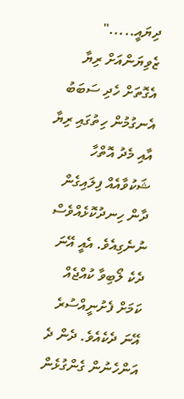ދިޔައީ....." ޒެވިޔަންއަށް ރިޔާ އެގޮތަށް ހެދި ސަބަބު އެނގުމުން ހިތުގައި ރިޔާ އާއި މެދު އޮތްހާ ޝަކުވާއެއް ފިލައިގެން ދާން ހިނދުކޮޅެއްވެސް ނުނެގިއެވެ. އެއީ އޭނަ ދެކެ ލޯބިވާ ކުއްޖެއް ކަމަށް ފެށުނީއްސުރެ އޭނަ ދެކެއެވެ. ދެން ދެ އަންހެނުން ގެންގުޅެން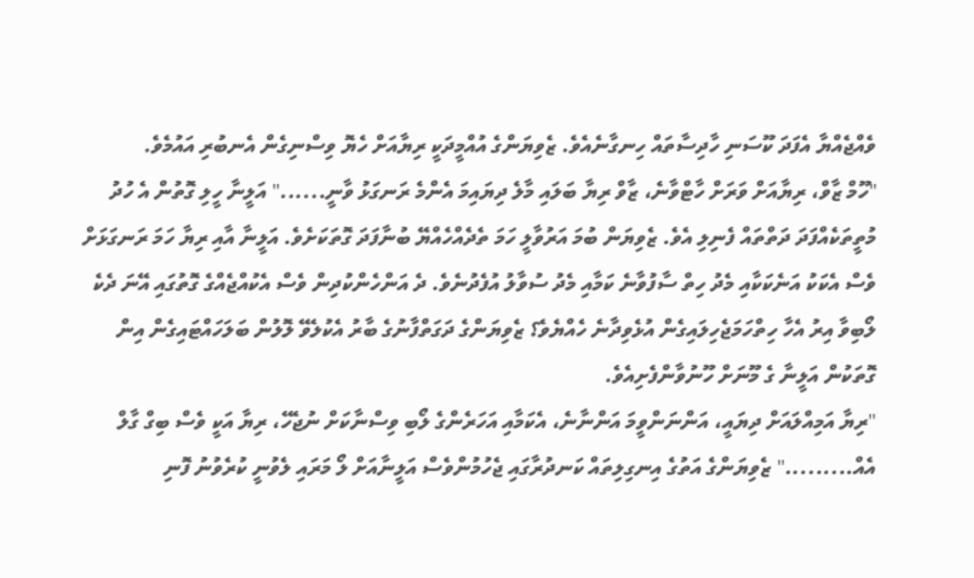ވެއްޖެއްޔާ އެފަދަ ކޫސަނި ހާދިސާތައް ހިނގާނެއެވެ. ޒެވިޔަންގެ އުއްމީދަކީ ރިޔާއަށް ހެޔޮ ވިސްނިގެން އެނބުރި އައުމެވެ.
"ހޫމް ޒާވް، ރިޔާއަށް ވަރަށް ހާޓްވާނެ، ޒާވް ރިޔާ ބަލައި މާލެ ދިޔައިމަ އެންމެ ރަނގަޅު ވާނީ......" އަލީނާ ހީލި ގޮތުން އެ ހުދު މުތީތަކެއްފަދަ ދަތްތައް ފެނިލި އެވެ. ޒެވިޔަން ބުމަ އަރުވާލީ ހަމަ ތެދެއްހެއްޔޭ ބުނާފަދަ ގޮތަކަށެވެ. އަލީނާ އާއި ރިޔާ ހަމަ ރަނގަޅަށް ވެސް އެކަކު އަނެކަކާއި މެދު ހިތް ސާފުވާނެ ކަމާއި މެދު ސުވާލު އުފެދުނެވެ. ދެ އަންހެންކުދިން ވެސް އެކުއްޖެއްގެ ގޮތުގައި އޭނަ ދެކެ ލޯބިވާ އިރު އެހާ ހިތްހަމަޖެހިލައިގެން އުޅެވިދާނެ ހެއްޔެވެ؟ ޒެވިޔަންގެ ދަގަތްފާނުގެ ބާރު އެކުލެވޭ ލޮލުން ބަލަހައްޓައިގެން އިން ގޮތަކުން އަލީނާ ގެ މޫނަށް ހޫނުވާންފެށިއެވެ.
"ރިޔާ އަމިއްލައަށް ދިޔައީ، އަންނަންވީމަ އަންނާނެ، އެކަމާއި އަހަރެންގެ ލޯބި ވިސްނާކަށް ނުޖެހޭ، ރިޔާ އަކީ ވެސް ބިގް ގާލް އެއް........." ޒެވިޔަންގެ އަތުގެ އިނގިލިތައް ކަނދުރާގައި ޖެހުމުންވެސް އަލީނާއަށް ލޯ މަރައި ލެވުނީ ކުރެވުނު ފޮނި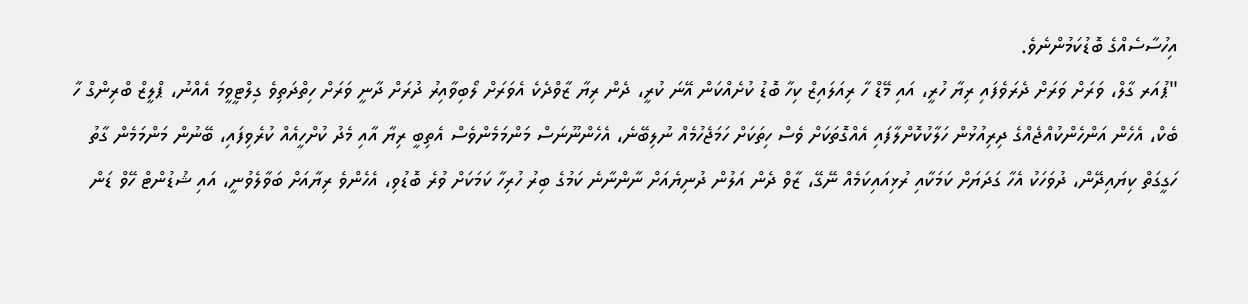އިހުސާސެއްގެ ބޮޑުކަމުންނެވެ.
"ޕުއަރ ގާލް، ވަރަށް ވަރަށް ދެރަވެފައި ރިޔާ ހުރީ، އައި މޭޑް ހާ ރިއަލައިޒް ކިހާ ބޮޑު ކުށެއްކަން އޭނަ ކުރީ، ދެން ރިޔާ ޒާވްދެކެ އެވަރަށް ލޯބިވާއިރު ދުރަށް ދާނީ ވަރަށް ހިތްދަތިވެ ގިލްޓީވީމަ އެއްނު، ޕްލީޒް ބްރިންގް ހާ ބެކް، އެހެން އަންހެންކުއްޖެއްގެ ދިރިއުޅުން ހަލާކުކޮށްލާފައި އެއްގޮތަކަށް ވެސް ހިތަކަށް ހަމަޖެހުމެއް ނުލިބޭނެ، އެހެންނޫނަސް މަންމަމެންވެސް އެތިބީ ރިޔާ އާއި މެދު ކުށްހީއެއް ކުރެވިފައި، ބޭނުން މަންމަމެން ގާތު ހަގީގަތް ކިޔައިދޭން، ދުވަހަކު އެހާ ގަދަޔަށް ކަމަކާއި ރުޅިއައިކަމެއް ނޭގޭ، ޒާވް ދެން އަލުން ދުނިޔެއަށް ނާންނާނެ ކަމުގެ ބިރު ހުރިހާ ކަމަކަށް ވުރެ ބޮޑުވި، އެހެންވެ ރިޔާއަށް ބަވާލެވުނީ، އައި ޝުޑުންޓް ހޭވް ޑަން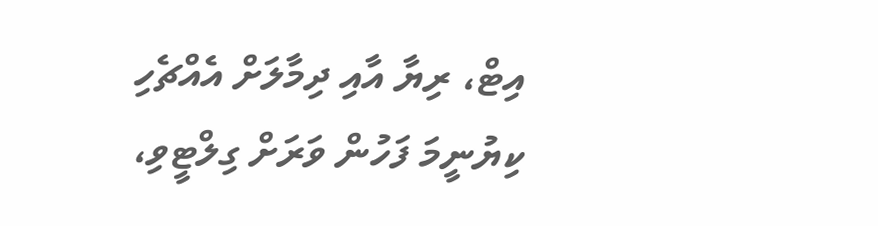އިޓް، ރިޔާ އާއި ދިމާލަށް އެއްޗެހި ކިޔުނީމަ ފަހުން ވަރަށް ގިލްޓީވި،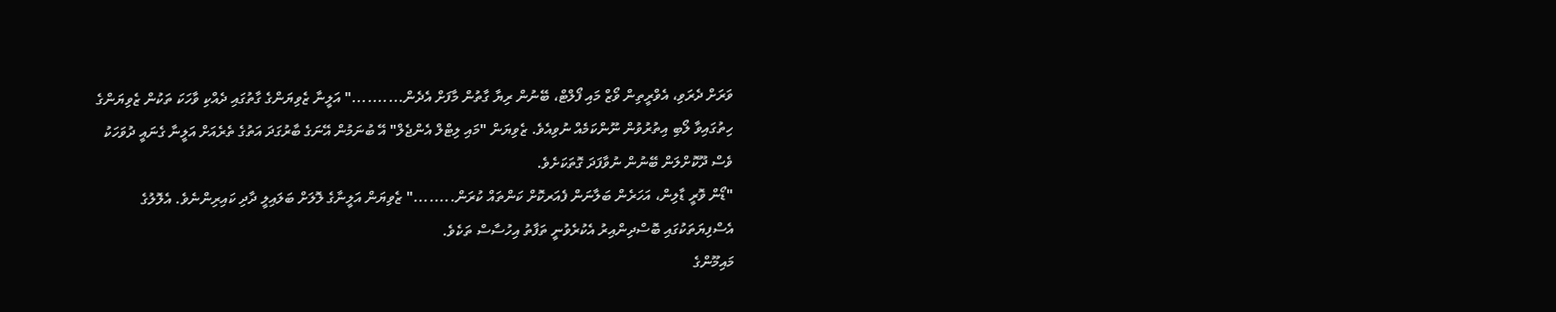ވަރަށް ދެރަވި، އެވްރީތިން ވޯޒް މައި ފޯލްޓް، ބޭނުން ރިޔާ ގާތުން މާފަށް އެދެން.........." އަލީނާ ޒެވިޔަންގެ ގާތުގައި ދެއްކި ވާހަކަ ތަކުން ޒެވިޔަންގެ ހިތުގައިވާ ލޯބި އިތުރުވުން ނޫންކަމެއް ނުވިއެވެ. ޒެވިޔަން "މައި ލިޓްލް އެންޖެލް" އޭ ބުނަމުން އޭނަގެ ބާރުގަދަ އަތުގެ ތެރެއަށް އަލީނާ ގެނައީ ދުވަހަކު ވެސް ދޫކޮށްލަން ބޭނުން ނުވާފަދަ ގޮތަކަށެވެ.
"ޑޯން ވޮރީ ޑާލިން، އަހަރެން ބަލާނަން ފެއަރކޮށް ކަންތައް ކުރަން........" ޒެވިޔަން އަލީނާގެ ލޮލަށް ބަލައިލީ ދާދި ކައިރިންނެވެ. އެލޮލުގެ އެސްފިޔަތަކުގައި ބޮސްދިންއިރު އެކުރެވުނީ ތަފާތު އިހުސާސް ތަކެވެ.
މައިމޫންގެ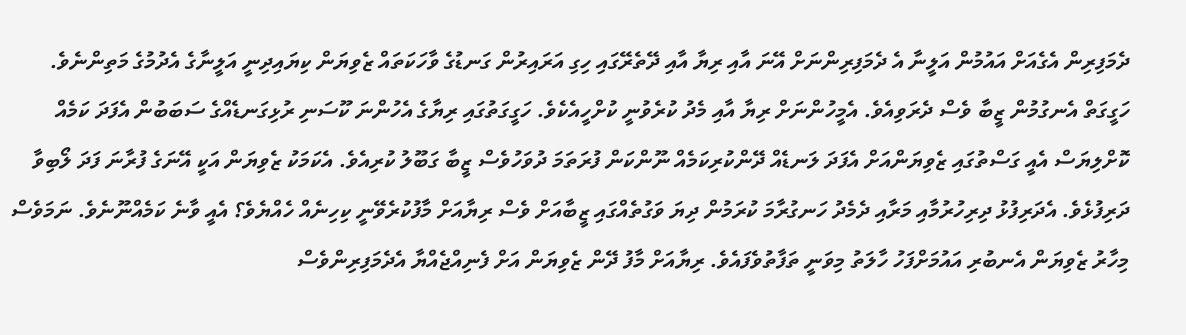ދެމަފިރިން އެގެއަށް އައުމުން އަލީނާ އެ ދެމަފިރިންނަށް އޭނަ އާއި ރިޔާ އާއި ދޭތެރޭގައި ހިގި އަރައިރުން ގަނޑުގެ ވާހަކަތައް ޒެވިޔަން ކިޔައިދިނީ އަލީނާގެ އެދުމުގެ މަތިންނެވެ. ހަގީގަތް އެނގުމުން ޒީބާ ވެސް ދެރަވިއެވެ. އެމީހުންނަށް ރިޔާ އާއި މެދު ކުރެވުނީ ކުށްހީއެކެވެ. ހަގީގަތުގައި ރިޔާގެ އެހުންނަ ކޫސަނި ރުޅިގަނޑެއްގެ ސަބަބުން އެފަދަ ކަމެއް ކޮށްލިޔަސް އެއީ ގަސްތުގައި ޒެވިޔަންއަށް އެފަދަ ލަނޑެއް ދޭންކުރިކަމެއް ނޫންކަން ފުރަތަމަ ދުވަހުވެސް ޒީބާ ގަބޫލު ކުރިއެވެ. އެކަމަކު ޒެވިޔަން އަކީ އޭނަގެ ފުރާނަ ފަދަ ލޯބިވާ ދަރިފުޅެވެ. އެދަރިފުޅު ދިރިހުރުމާއި މަރާއި ދެމެދު ހަނގުރާމަ ކުރަމުން ދިޔަ ވަގުތެއްގައި ޒީބާއަށް ވެސް ރިޔާއަށް މާފުކުރެވޭނީ ކިހިނެއް ހެއްޔެވެ؟ އެއީ ވާނެ ކަމެއްނޫނެވެ. ނަމަވެސް މިހާރު ޒެވިޔަން އެނބުރި އައުމަށްފަހު ހާލަތު މިވަނީ ތަފާތުވެފައެވެ. ރިޔާއަށް މާފު ދޭން ޒެވިޔަން އަށް ފެނިއްޖެއްޔާ އެދެމަފިރިންވެސް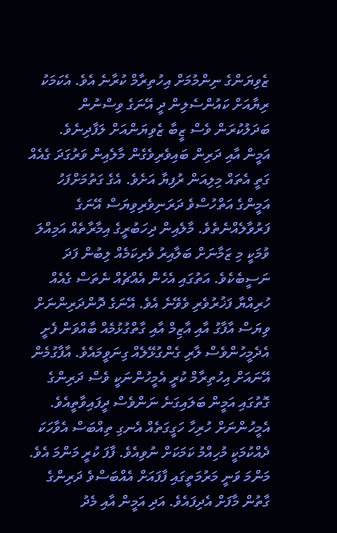ޒެވިޔަންގެ ނިންމުމަށް އިހުތިރާމް ކުރާނެ އެވެ. އެކަމަކު ރިޔާއަށް ކައުންސެލިން ދީ އޭނަގެ ވިސްނުން ބަދަލުކުރަން ވެސް ޒީބާ ޒެވިޔަންއަށް ލަފާދިނެވެ.
އަމީން އާއި ދަރިން ބައިވެރިވެގެން މާލެއިން ވަރުގަދަ ގެއެއް ގަތީ އެތައް މިލިއަން ރުފިޔާ އަށެވެ. އެގެ ގަތުމަށްފަހު އަމީންގެ އަތްހުސްވެ ދަރަނިވެރިވިޔަސް އޭނަގެ ފަރުވާލެއްނެތެވެ. މާލެއިން ދިހަބުރީގެ އިމާރާތެއް އަމިއްލަ ވުމަކީ މި ޒަމާނަށް ބަލާއިރު ވެރިކަމެއް ލިބުން ފަދަ ނަސީބެކެވެ. އަތުގައި އެހެން އެއްޗެއް ނެތަސް ގެއެއް ހުރިއްޔާ ފަޚުރުވެރި ވެވޭނެ އެވެ. އޭނަގެ ދޮންދަރިންނަށް ވިޔަސް އާފާގު އާއި އާޒިމް އާއި ގާތްގުޅުމެއް ބާއްވަން ފެށީ އެދެމީހުންވެސް ލާރި ގެންގުޅޭލެއް ގިނަވީމައެވެ. އާފާގުމެން އޭނައަށް އިހުތިރާމް ކުރީ އެމީހުންނަކީ ވެސް ދަރިންގެ ގޮތުގައި އަމީން ބަލައިގަނެ ނަންވެސް ދީފައިވާތީއެވެ. އެމީހުންނަށް ހުރިހާ ހަގީގަތެއް އެނގި ތިއްބަސް އެވާހަކަ ދެއްކުމަކީ މުހިއްމު ކަމަކަށް ނުވިއެވެ. ފާފަ ކުރީ މަންމަ އެވެ. މަންމަ ވަނީ މަރުމަތީގައި ފާފައަށް އެއްބަސްވެ ދަރިންގެ ގާތުން މާފަށް އެދިފައެވެ. އަދި އަމީން އާއި މެދު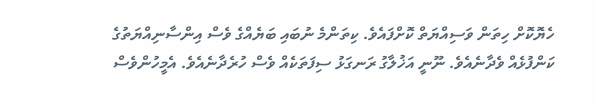ހެޔޮކޮށް ހިތަން ވަސިއްޔަތް ކޮށްފައެވެ. ކިތަންމެ ނުބައި ބަޔެއްގެ ވެސް އިންސާނިއްޔަތުގެ ކަންފުޅެއް ވެދާނެއެވެ. ނޫނީ އަޚުލާގު ރަނގަޅު ސިފަތަކެއް ވެސް ހުރެދާނެއެވެ. އެމީހުންވެސް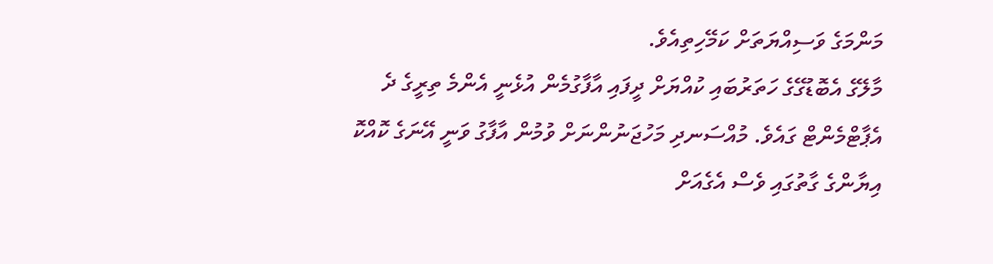މަންމަގެ ވަސިއްޔަތަށް ކަމޭހިތިއެވެ.
މާލޭގެ އެބޮޑުގޭގެ ހަތަރުބައި ކުއްޔަށް ދީފައި އާފާގުމެން އުޅެނީ އެންމެ ތިރީގެ ދެ އެޕާޓްމެންޓް ގައެވެ. މުއްސަނދި މަހުޖަނުންނަށް ވުމުން އާފާގު ވަނީ އޭނަގެ ކޮއްކޮ އިޔާންގެ ގާތުގައި ވެސް އެގެއަށް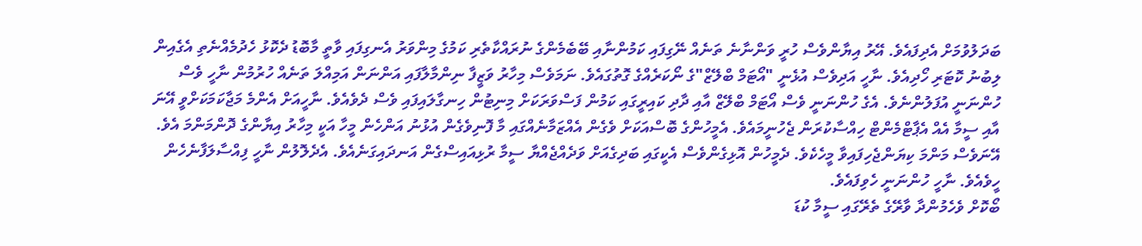ބަދަލުވުމަށް އެދިފައެވެ. އޭރު އިޔާންވެސް ހުރީ ވަންނާނެ ތަނެއް ނޭގިފައި ކަމުންނާއި ބޭބެމެންގެ ނުރައްކާތެރި ކަމުގެ މިންވަރު އެނގިފައި ވާތީ މާބޮޑު ދެކޮޅު ހެދުމެއްނެތި އެގެއިން ލިބުނު ކޮޓަރި ހޯދިއެވެ. ނާހީ އަދިވެސް އުޅެނީ "އޯޓަމް ބްލޭޒް"ގެ ނޯކަރެއްގެ ގޮތުގައެވެ. ނަމަވެސް މިހާރު ވަޒީފާ ނިންމާލާފައި އަންނަން އަމިއްލަ ތަނެއް ހުރުމުން ނާހީ ވެސް ހުންނަނީ އުފަލުންނެވެ. އެގެ ހުންނަނީ ވެސް އޯޓަމް ބްލޭޒް އާއި ދާދި ކައިރީގައި ކަމުން ފަސްވަރަކަށް މިނިޓުން ހިނގާލައިފައި ވެސް ދެވެއެވެ. ނާހީއަށް އެންމެ މަޖާކަމަކަށްވީ އޭނަ އާއި ސީމާ އެއް އެޕާޓްމެންޓް ހިއްސާކުރަން ޖެހުނީމައެވެ. އެމީހުންގެ ބޮސްއަކަށް ވެގެން އެއްޒަމާނެއްގައި މާ ފޮނިވެގެން އުޅުނު އަންހެން މީހާ އަކީ މިހާރު އިޔާންގެ ދޮންމަންމަ އެވެ. އޭނަވެސް މަންމަ ކިޔަންޖެހިފައިވާ މީހެކެވެ. ދެމީހުން އޮޅިގެންވެސް އެކީގައި ބަދިގެއަށް ވަދެއްޖެއްޔާ ސީމާ ރުޅިއައިސްގެން އަނދައިގަނެއެވެ. އެދެލޮލުން ނާހީ ފިއްސާލަފާނެހެން ހީވެއެވެ. ނާހީ ހުންނަނީ ހެވިފައެވެ.
ބޯކޮށް ވެހެމުންދާ ވާރޭގެ ތެރޭގައި ސީމާ ކުޑަ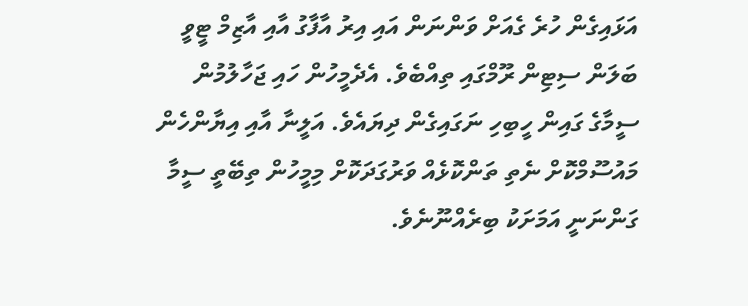އަޅައިގެން ހުރެ ގެއަށް ވަންނަން އައި އިރު އާފާގު އާއި އާޒިމް ޓީވީ ބަލަން ސިޓިން ރޫމްގައި ތިއްބެވެ. އެދެމީހުން ހައި ޖަހާލުމުން ސީމާގެ ގައިން ހީބިހި ނަގައިގެން ދިޔައެވެ. އަލީނާ އާއި އިޔާންހެން މައުސޫމްކޮށް ނެތި ތަންކޮޅެއް ވަރުގަދަކޮށް މިމީހުން ތިބޭތީ ސީމާ ގަންނަނީ އަމަށަކު ބިރެއްނޫނެވެ.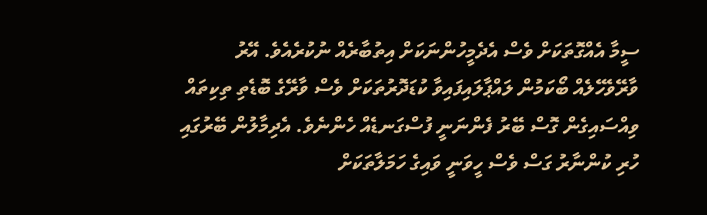ސީމާ އެއްގޮތަކަށް ވެސް އެދެމީހުންނަކަށް އިތުބާރެއް ނުކުރެއެވެ. އޭރު ވާރޭވެހޭލެއް ބޯކަމުން ލައްޕާލައިފައިވާ ކުޑަދޮރުތަކަށް ވެސް ވާރޭގެ ބޮޑެތި ތިކިތައް ވިއްސައިގެން ގޮސް ބޭރު ފެންނަނީ ފުސްގަނޑެއް ހެންނެވެ. އެދިމާލުން ބޭރުގައި ހުރި ކުންނާރު ގަސް ވެސް ހީވަނީ ވައިގެ ހަމަލާތަކަށް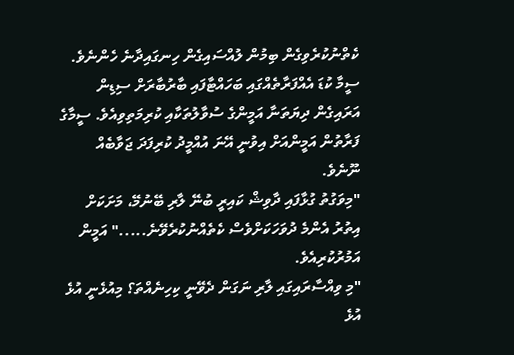ކެތްނުކުރެވިގެން ބިމުން ލުއްސައިގެން ހިނގައިދާނެ ހެންނެވެ. ސީމާ ކުޑަ އެއްފަރާތެއްގައި ބަހައްޓާފައި ބާރުބާރަށް ސިޑިން އަރައިގެން ދިޔަތަނާ އަމީންގެ ސުވާލުތަކާއި ކުރިމަތިވިއެވެ. ސީމާގެ ފަރާތުން އަމީންއަށް އިވުނީ އޭނަ އުއްމީދު ކުރިފަދަ ޖަވާބެއް ނޫނެވެ.
"މިވަގުތު ގުޅާފައި ދާވިޝް ކައިރީ ބުނޭ ލާރި ބޭނުމޭ، މަށަކަށް އިތުރު އެންމެ ދުވަހަކަށްވެސް ކެތެއްނުކުރެވޭނެ....." އަމީން އަމުރުކުރިއެވެ.
"މި ވިއްސާރައިގައި ލާރި ނަގަން ދެވޭނީ ކިހިނެއްތަ؟ މިއުޅެނީ އުޅެ އުޅެ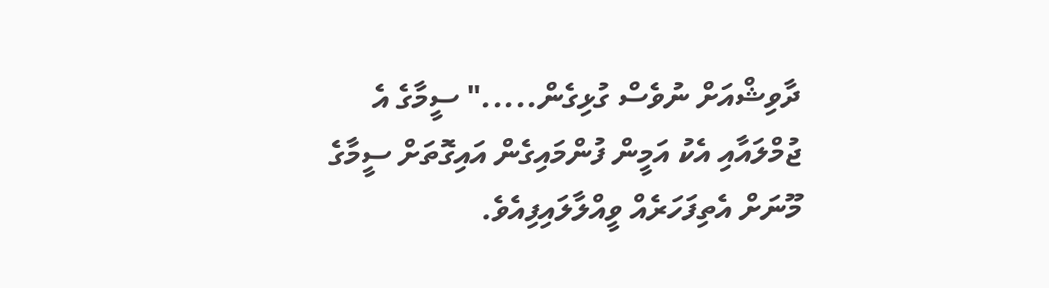ދާވިޝްއަށް ނުވެސް ގުޅިގެން....." ސީމާގެ އެ ޖުމްލައާއި އެކު އަމީން ފުންމައިގެން އައިގޮތަށް ސީމާގެ މޫނަށް އެތިފަހަރެއް ވީއްލާލައިފިއެވެ.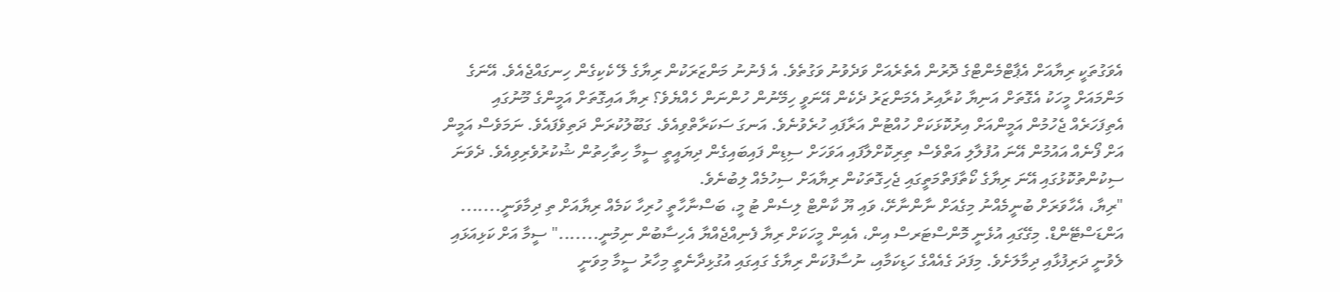އެވަގުތަކީ ރިޔާއަށް އެޕާޓްމެންޓްގެ ދޮރުން އެތެރެއަށް ވަދެވުނު ވަގުތެވެ. އެ ފެނުނު މަންޒަރަކުން ރިޔާގެ ލޭ ކެކިގެން ހިނގައްޖެއެވެ. އޭނަގެ މަންމައަށް މީހަކު އެގޮތަށް އަނިޔާ ކުރާއިރު އެމަންޒަރު ދެކެން އޭނަވީ ހިމޭނުން ހުންނަން ހެއްޔެވެ؟ ރިޔާ އައިގޮތަށް އަމީންގެ މޫނުގައި އެތިފަހަރެއް ޖެހުމުން އަމީންއަށް އިރުކޮޅަކަށް ހުއްޓުން އަރާފައި ހުރެވުނެވެ. އަނގަ ސަކަރާތްވިއެވެ. ގަބޫލުކުރަން ދަތިވެފައެވެ. ނަމަވެސް އަމީން އަށް ފޯނެއް އައުމުން އޭނަ އުފުލާލި އަތްވެސް ތިރިކޮށްލާފައި އަވަހަށް ސިޑިން ފައިބައިގެން ދިޔައީތީ ސީމާ ހިތާހިތުން ޝުކުރުވެރިވިއެވެ. ދެވަނަ ސިކުންތުކޮޅުގައި އޭނަ ރިޔާގެ ކޯތާފަތްމަތީގައި ޖެހިގޮތަކުން ރިޔާއަށް ސިހުމެއް ލިބުނެވެ.
"ރިޔާ، އެހާވަރަށް ބުނީމެއްނު މިގެއަށް ނާންނާށޭ، ވައި ޔޫ ކާންޓް ލިސެން ޓު މީ، ބަސްނާހާތީ ހުރިހާ ކަމެއް ރިޔާއަށް ތި ދިމާވަނީ....... އަންޑަސްޓޭންޑް. މިގޭގައި އުޅެނީ މޮންސްޓަރސް އިން، އެއިން މީހަކަށް ރިޔާ ފެނިއްޖެއްޔާ އެހިސާބުން ނިމުނީ......." ސީމާ އަށް ކަޅިއަޅައި ލެވުނީ ދަރިފުޅާއި ދިމާލަށެވެ. މިފަދަ ގެއެއްގެ ހަޑިކަމާއި، ނުސާފުކަން ރިޔާގެ ގައިގައި އުގުޅިދާނެތީ މިހާރު ސީމާ މިވަނީ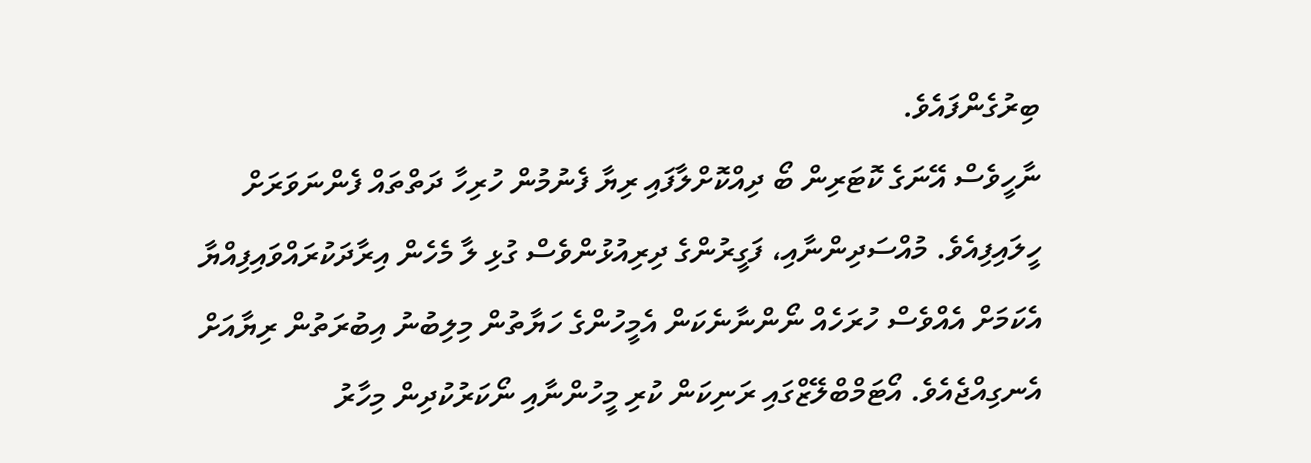ބިރުގެންފައެވެ.
ނާހީވެސް އޭނަގެ ކޮޓަރިން ބޯ ދިއްކޮށްލާފައި ރިޔާ ފެނުމުން ހުރިހާ ދަތްތައް ފެންނަވަރަށް ހީލައިފިއެވެ. މުއްސަދިންނާއި، ފަގީރުންގެ ދިރިއުޅުންވެސް ގުޅި ލާ މެހެން އިރާދަކުރައްވައިފިއްޔާ އެކަމަށް އެއްވެސް ހުރަހެއް ނޯންނާނެކަން އެމީހުންގެ ހަޔާތުން މިލިބުނު އިބުރަތުން ރިޔާއަށް އެނގިއްޖެއެވެ. އޯޓަމްބްލޭޒްގައި ރަނިކަން ކުރި މީހުންނާއި ނޯކަރުކުދިން މިހާރު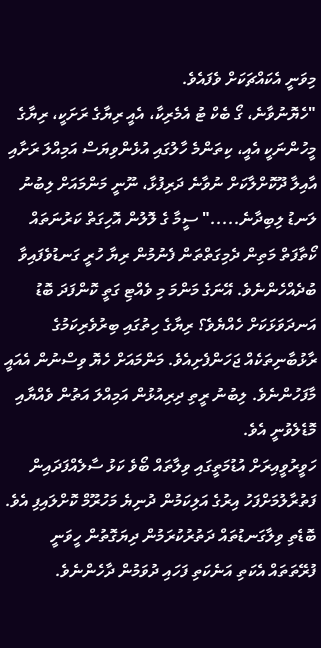މިވަނީ އެކައްޗަކަށް ވެފައެވެ.
"ހެޔޮނުވާނެ، ގޯ ބެކް ޓު އެމެރިކާ، އެއީ ރިޔާގެ ރަށަކީ، ރިޔާގެ މީހުންނަކީ އެއީ، ކިތަންމެ ހާލުގައި އުޅެންވިޔަސް އަމިއްލަ ރަށާއި އާއިލާ ދޫކޮށްލާކަށް ނުވާނެ ދަރިފުޅާ، ނޫނީ މަންމައަށް ލިބުނު ލަނޑު ލިބިދާނެ....." ސީމާ ގެ ލޮލުން އޮހިގަތް ކަރުނަތައް ކޯތާފަތް މަތިން ދެމިގަތްތަން ފެނުމުން ރިޔާ ހުރީ ގަނޑުވެފައިވާ ބުދެއްހެންނެވެ. އޭނަގެ މަންމަ މި ވެއްޓި ގަތީ ކޮންފަދަ ބޮޑު އަނދަވަޅަކަށް ހެއްޔެވެ؟ ރިޔާގެ ހިތުގައި ބިރުވެރިކަމުގެ ރާޅުބާނިތަކެއް ޖަހަންފެށިއެވެ. މަންމައަށް ހެޔޮ ވިސްނުން އެއައީ މާފަހުންނެވެ. ލިބުނު ރީތި ދިރިއުޅުން އަމިއްލަ އަތުން ވެއްޔާއި މޮޑެލެވުނީ އެވެ.
ހަވީރުވީއިރަށް އުޑުމަތީގައި ވިލާތައް ބޯވެ ކަޅު ސާލެއްފަދައިން ފަތުރާލުމަށްފަހު އިރުގެ އަލިކަމުން ދުނިޔެ މަހުރޫމް ކޮށްލައިފި އެވެ. ބޮޑެތި ވިލާގަނޑުތައް ދަތުރުކުރަމުން ދިޔަގޮތުން ހީވަނީ ފުރޭތަތައް އެކަތި އަނެކަތި ފަހައި ދުވަމުން ދާހެންނެވެ.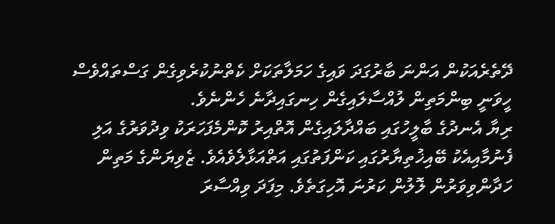ދޭތެރެއަކުން އަންނަ ބާރުގަދަ ވައިގެ ހަމަލާތަކަށް ކެތްނުކުރެވިގެން ގަސްތައްވެސް ހީވަނީ ބިންމަތިން ލުއްސާލައިގެން ހިނގައިދާނެ ހެންނެވެ.
ރިޔާ އެނދުގެ ބާލީހުގައި ބައްދާލައިގެން އޮތްއިރު ކޮންމެފަހަރަކު ވިދުވަރުގެ އަލި ފެނުމާއިއެކު ބޭއިޚުތިޔާރުގައި ކަންފަތުގައި އަތްއަޅާލެވެއެވެ. ޒެވިޔަންގެ މަތިން ހަދާންވިވަރުން ލޮލުން ކަރުނަ އޮހިގަތެވެ. މިފަދަ ވިއްސާރަ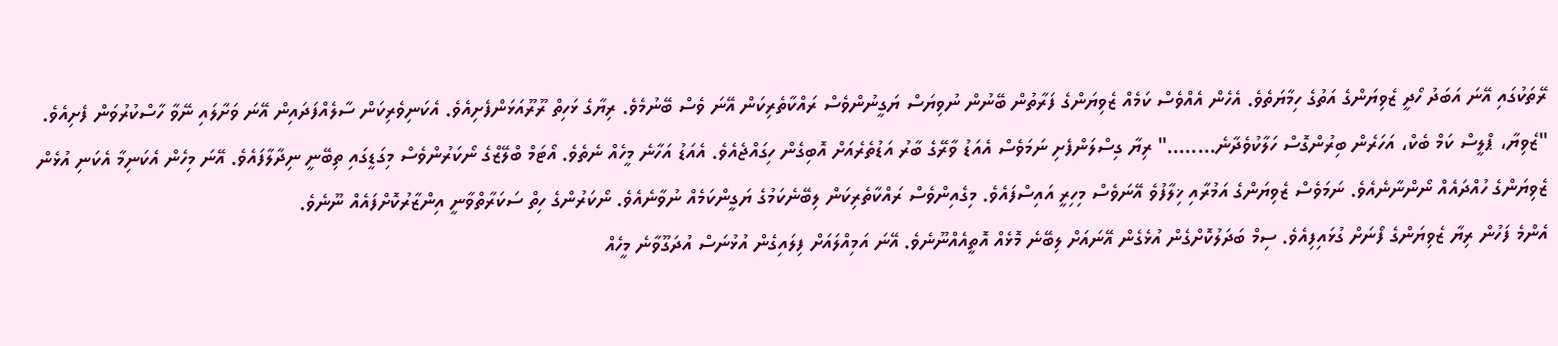ރޭތަކުގައި އޭނަ އަބަދު ހޯދީ ޒެވިޔަންގެ އަތުގެ ހިމާޔަތެވެ. އެހެން އެއްވެސް ކަމެއް ޒެވިޔަންގެ ފަރާތުން ބޭނުން ނުވިޔަސް ޔަގީނުންވެސް ރައްކާތެރިކަން އޭނަ ވެސް ބޭނުމެވެ. ރިޔާގެ ޅަހިތް ރޫރޫއަޅަންފެށިއެވެ. އެކަނިވެރިކަން ސާލެއްފަދައިން އޭނަ ވަށާލައި ނޭވާ ހާސްކުރުވަން ފެށިއެވެ.
"ޒެވިޔާ، ޕްލީސް ކަމް ބެކް، އަހަރެން ބިރުންގޮސް ހަލާކުވެދާނެ........" ރިޔާ ގިސްލަންފެށި ނަމަވެސް އެއަޑު ވާރޭގެ ބާރު އަޑުތެރެއަށް އޮބިގެން ހިގައްޖެއެވެ. އެއަޑު އަހާނެ މީހެއް ނެތެވެ. އޯޓަމް ބްލޭޒްގެ ނޯކަރުންވެސް މިގަޑީގައި ތިބޭނީ ނިދާލާފައެވެ. އޭނަ މިހެން އެކަނިމާ އެކަނި އުޅެން ޒެވިޔަންގެ ހުއްދައެއް ނޯންނާނެއެވެ. ނަމަވެސް ޒެވިޔަންގެ އަމުރާއި ޚިލާފުވެ އޭނަވެސް މިހިރީ އައިސްފައެވެ. މިގެއިންވެސް ރައްކާތެރިކަން ލިބޭނެކަމުގެ ޔަގީންކަމެއް ނުވާނެއެވެ. ނޯކަރުންގެ ހިތް ސަކަރާތްވާނީ އިންޒާރުކޮށްފައެއް ނޫނެވެ.
އެންމެ ފަހުން ރިޔާ ޒެވިޔަންގެ ފޯނަށް ގުޅައިފިއެވެ. ސިމް ބަދަލުކޮށްގެން އުޅެގެން އޭނައަށް ލިބޭނެ މޮޅެއް އޮތީއެއްނޫނެވެ. އޭނަ އަމިއްލައަށް ފިލައިގެން އުޅުނަސް އުދަގޫވާނެ މީހެއް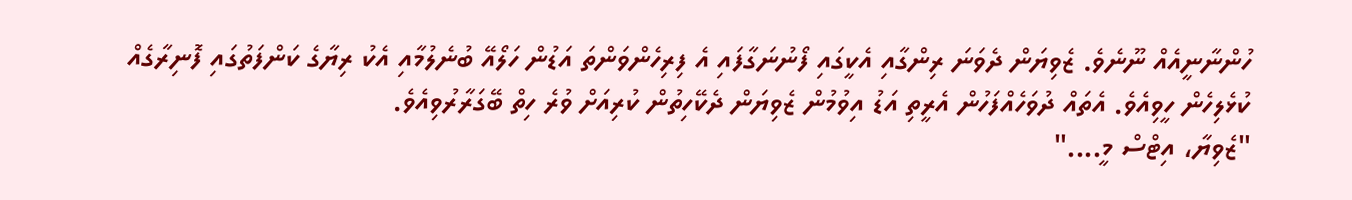ހުންނާނީއެއް ނޫނެވެ. ޒެވިޔަން ދެވަނަ ރިންގާއި އެކީގައި ފޯނުނަގާފައި އެ ފިރިހެންވަންތަ އަޑުން ހަލޯއޭ ބުނެލުމާއި އެކު ރިޔާގެ ކަންފަތުގައި ފޮނިރާގެއް ކުޅެލިހެން ހީވިއެވެ. އެތައް ދުވަހެއްފަހުން އެރީތި އަޑު އިވުމުން ޒެވިޔަން ދެކޭހިތުން ކުރިއަށް ވުރެ ހިތް ބޭގަރާރުވިއެވެ.
"ޒެވިޔާ، އިޓްސް މީ...."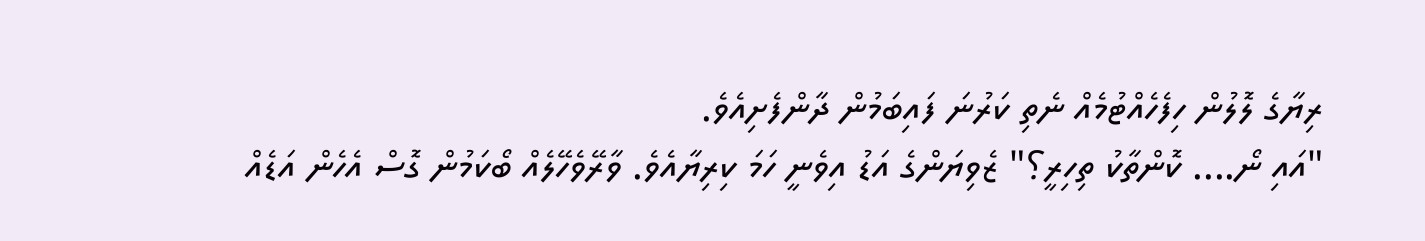ރިޔާގެ ލޮލުން ހިފެހެއްޓުމެއް ނެތި ކަރުނަ ފައިބަމުން ދާންފެށިއެވެ.
"އައި ނޯ.... ކޮންތާކު ތިހިރީ؟" ޒެވިޔަންގެ އަޑު އިވެނީ ހަމަ ކިރިޔާއެވެ. ވާރޭވެހޭލެއް ބޯކަމުން ގޮސް އެހެން އަޑެއް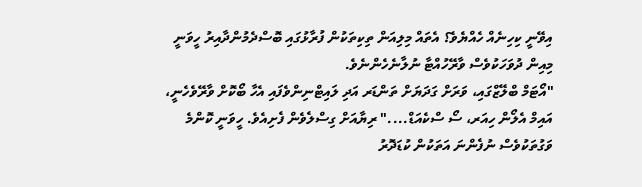އިވޭނީ ކިހިނެއް ހެއްޔެވެ؟ އެތައް މިލިއަން ތިކިތަކުން ފުރާޅުގައި ބޮސްދެމުންދާއިރު ހީވަނީ މިއިން ދުވަހަކުވެސް ވާރޭހުއްޓާ ނުލާނެހެންނެވެ.
"އޯޓަމް ބްލޭޒްގައި، ވަރަށް ގަދަޔަށް ތަންޑަރ އަދި ލައިޓްނިންވެފައި އެހާ ބޯކޮށް ވާރޭވެހެނީ، އައިމް އެލޯން ހިއަރ، ސޯ ސްކެއަޑް...." ރިޔާއަށް ގިސްލެވެން ފެށިއެވެ. ހީވަނީ ކޮންމެ ވަގުތަކުވެސް ނުފެންނަ އަތަކުން ކުޑަދޮރު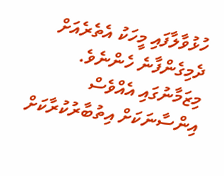ހުޅުވާލާފައި މީހަކު އެތެރެއަށް ދެމިގެންފާނެ ހެންނެވެ. މިޒަމާނުގައި އެއްވެސް އިންސާނަކަށް އިތުބާރުކުރާކަށް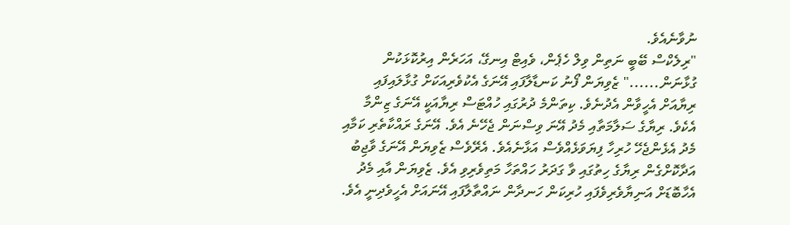ނުވާނެއެވެ.
"ރިލެކްސް ބޭބީ ނަތިން ވިލް ހެޕެން، ވެއިޓް އިނގޭ، އަހަރެން އިރުކޮޅަކުން ގުޅާނަން......" ޒެވިޔަން ފޯނު ކަނޑާލާފައި އޭނަގެ އެކުވެރިއަކަށް ގުޅާލައިފައި ރިޔާއަށް އެހީވާން އެދުނެވެ. ކިތަންމެ ދުރުގައި ހުއްޓަސް ރިޔާއަކީ އޭނަގެ ޒިންމާ އެކެވެ. ރިޔާގެ ސަލާމަތާއި މެދު އޭނަ ވިސްނަން ޖެހޭނެ އެވެ. އޭނަގެ ރައްކާތެރި ކަމާއި މެދު އެޅެންޖެހޭ ހުރިހާ ފިޔަވަޅެއްވެސް އަޅާނެއެވެ. އެރޭވެސް ޒެވިޔަން އޭނަގެ ވާޖިބު އަދާކޮށްގެން ރިޔާގެ ހިތުގައި ވާ ގަދަރު ހައްތަހާ މަތިވެރިވި އެވެ. ޒެވިޔަން އާއި މެދު އެހާބޮޑަށް އަނިޔާވެރިވެފައި ހުރިކަން ހަނދާން ނައްތާލާފައި އޭނައަށް އެހީވެދިނީ އެވެ.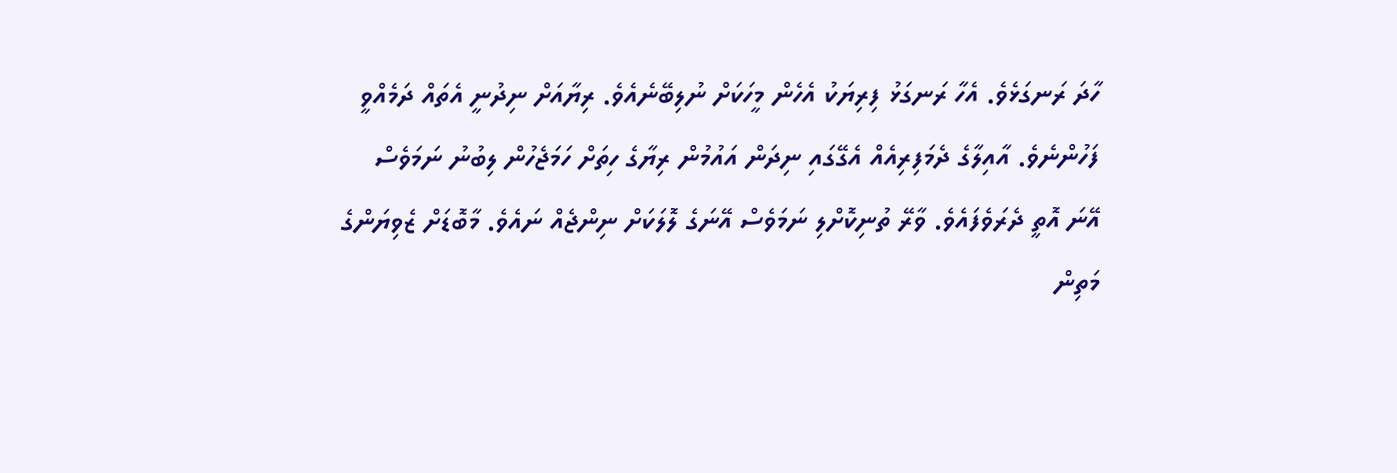ހާދަ ރަނގަޅެވެ. އެހާ ރަނގަޅު ފިރިޔަކު އެހެން މީހަކަށް ނުލިބޭނެއެވެ. ރިޔާއަށް ނިދުނީ އެތައް ދަމެއްވީ ފަހުންނެވެ. އާއިލާގެ ދެމަފިރިއެއް އެގޭގައި ނިދަން އައުމުން ރިޔާގެ ހިތަށް ހަމަޖެހުން ލިބުނު ނަމަވެސް އޭނަ އޮތީ ދެރަވެފައެވެ. ވާރޭ ތުނިކޮށްލި ނަމަވެސް އޭނަގެ ލޮލަކަށް ނިންޖެއް ނައެވެ. މާބޮޑަށް ޒެވިޔަންގެ މަތިން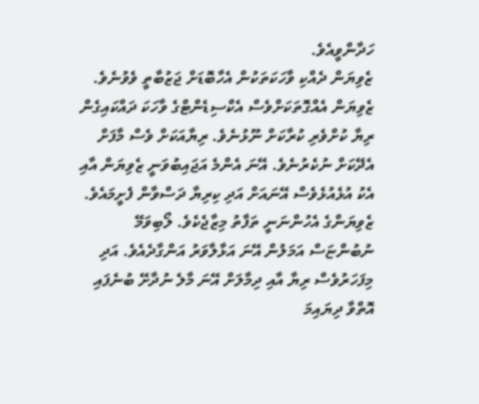ހަދާންވީއެވެ.
ޒެވިޔަން ދެއްކި ވާހަކަތަކުން އެހާބޮޑަށް ޖަޒުބާތީ ވެވުނެވެ. ޒެވިޔަން އެއްގޮތަކަށްވެސް އެކްސިޑެންޓްގެ ވާހަކަ ދައްކައިގެން ރިޔާ ކުށްވެރި ކުރާކަށް ނޫޅުނެވެ. ރިޔާއަކަށް ވެސް މާފަށް އެދޭކަށް ނުކެރުނެވެ. އޭނަ އެންމެ އަޖައިބުވަނީ ޒެވިޔަން އާއި އެކު އުޅެއުޅެވެސް އޭނައަށް އަދި ކިރިޔާ ދަސްވާން ފެށީމައެވެ. ޒެވިޔަންގެ އެހުންނަނީ ތަފާތު މިޒާޖެކެވެ. ލޯބިވަމޭ ނުބުންޏަސް އަމަލުން އޭނަ އަޅާލާވަރު އަންގާދެއެވެ. އަދި މިފަހަރުވެސް ރިޔާ އާއި ދިމާލަށް އޭނަ މާލެ ނުދާށޭ ބުނެފައި އޮތްވާ ދިޔައިމަ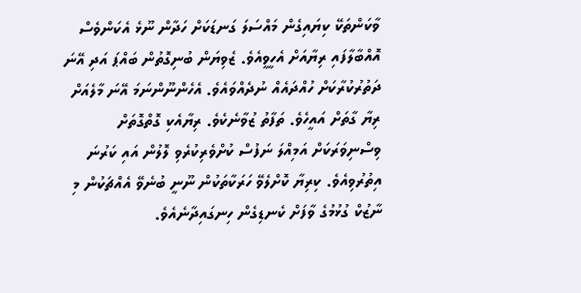ވާކަންތަކޭ ކިޔައިގެން މައްސަލަ ގަނޑަކަށް ހަދާން ނޫޅެ އެކަންވެސް އޮއްބާލާފައި ރިޔާއަށް އެހީވީއެވެ. ޒެވިޔަން ބުނިގޮތުން ބައްޕަ އަދި އޭނަ ދަތުރުކުރާކަށް ހުއްދައެއް ނުދެއްވައެވެ. އެހެންނޫންނަމަ އޭނަ މާލެއަށް ރިޔާ ގާތަށް އައީހެވެ. ތަފާތު ޒުވާނެކެވެ. ރިޔާއެކި ގޮތްގޮތަށް ވިސްނިވަރަކަށް އަމިއްލަ ނަފުސް ކުށްވެރިކުރެވި ލޮލުން އައި ކަރުނަ އިތުރުވިއެވެ. ކިރިޔާ ކޮށްލެވޭ ހަރަކާތަކުން ނޫނީ ބުނެވޭ އެއްޗަކުން މި ނާޒުކް ގުޅުމުގެ ވާފަށް ކެނޑިގެން ހިނގައިދާނެއެވެ.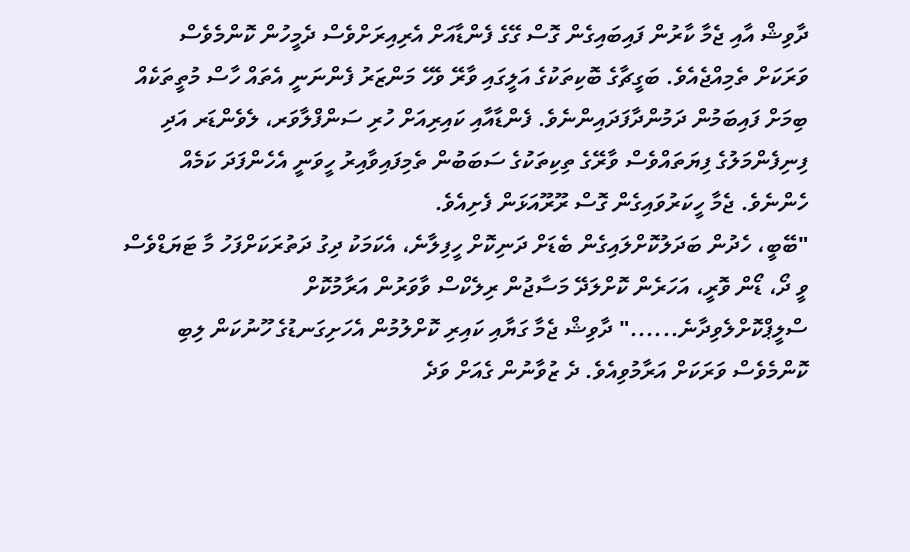ދާވިޝް އާއި ޖެމާ ކާރުން ފައިބައިގެން ގޮސް ގޭގެ ފެންޑާއަށް އެރިއިރަށްވެސް ދެމީހުން ކޮންމެވެސް ވަރަކަށް ތެމިއްޖެއެވެ. ބަގީޗާގެ ބޮކިތަކުގެ އަލީގައި ވާރޭ ވެހޭ މަންޒަރު ފެންނަނީ އެތައް ހާސް މުތީތަކެއް ބިމަށް ފައިބަމުން ދަމުންދާފަދައިންނެވެ. ފެންޑާއާއި ކައިރިއަށް ހުރި ސަންފްލާވަރ، ލެވެންޑަރ އަދި ފިނިފެންމަލުގެ ފިޔަތައްވެސް ވާރޭގެ ތިކިތަކުގެ ސަބަބުން ތެމިފައިވާއިރު ހީވަނީ އެހެންފަދަ ކަމެއް ހެންނެވެ. ޖެމާ ހީކަރުވައިގެން ގޮސް ރޫރޫއަޅަން ފެށިއެވެ.
"ބޭބީ، ހެދުން ބަދަލުކޮށްލައިގެން ބެޑަށް ދަނިކޮށް ހީފިލާނެ، އެކަމަކު ދިގު ދަތުރަކަށްފަހު މާ ޓަޔަޑްވެސް ވީ ދޯ، ޑޯން ވޮރީ، އަހަރެން ކޮށްލަދޭ މަސާޖުން ރިލެކްސް ވާވަރުން އަރާމުކޮށް ސްލީޕްކޮށްލެވިދާނެ......" ދާވިޝް ޖެމާ ގަޔާއި ކައިރި ކޮށްލުމުން އެހަށިގަނޑުގެ ހޫނުކަން ލިބި ކޮންމެވެސް ވަރަކަށް އަރާމުވިއެވެ. ދެ ޒުވާނުން ގެއަށް ވަދެ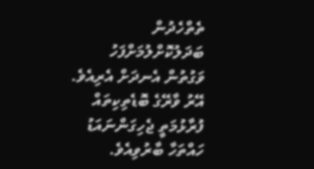ތެތްހެދުން ބަދަލުކޮށްލުމަށްފަހު ވަގުތުން އެނދަށް އެރިއެވެ. އޭރު ވާރޭގެ ބޮޑެތިކިތައް ފުރާޅުމަތީ ޖެހިގަންނައަޑު ހައްތަހާ ބާރުވިއެވެ.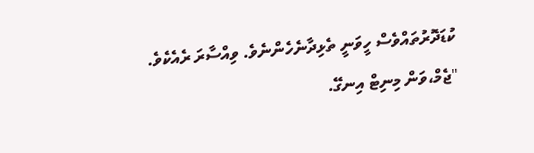ކުޑަދޮރުތައްވެސް ހީވަނީ ތެޅިދާނެހެންނެވެ. ވިއްސާރަ ރެއެކެވެ.
"ޖެމް،ވަން މިނިޓް އިނގޭ.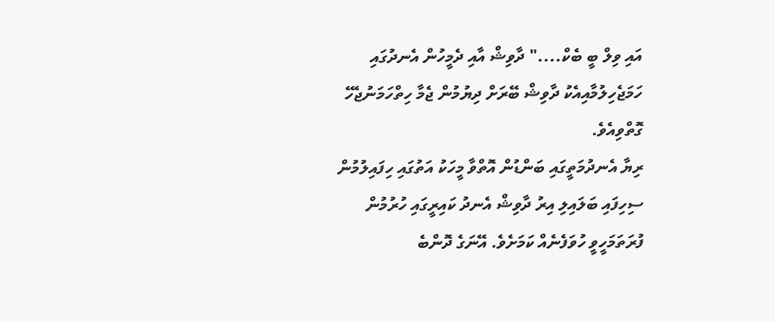އައި ވިލް ބީ ބެކް...." ދާވިޝް އާއި ދެމީހުން އެނދުގައި ހަމަޖެހިލުމާއިއެކު ދާވިޝް ބޭރަށް ދިޔުމުން ޖެމާ ހިތްހަމަނުޖެހޭ ގޮތްވިއެވެ.
ރިޔާ އެނދުމަތީގައި ބަންޑުން އޮތްވާ މީހަކު އަތުގައި ހިފައިލުމުން ސިހިފައި ބަލައިލި އިރު ދާވިޝް އެނދު ކައިރީގައި ހުރުމުން ފުރަތަމަހީވީ ހުވަފެނެއް ކަމަށެވެ. އޭނަގެ ދޮންބެ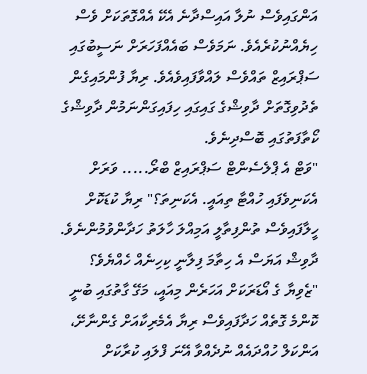އަންގައިވެސް ނުލާ އައިސްދާނެ އެކޭ އެއްގޮތަކަށް ވެސް ހިޔެއްނުކުރެއެވެ. ނަމަވެސް ބައެއްފަހަރަށް ނަސީބުގައި ސަޕްރައިޒް ތައްވެސް ލައްވާފައިވެއެވެ. ރިޔާ ފުންމައިގެން ތެދުވިގޮތަށް ދާވިޝްގެ ގައިގައި ހިފައިގަންނަމުން ދާވިޝްގެ ކޯތާފަތުގައި ބޮސްދިނެވެ.
"ވަޓް އެ ޕްލެސެންޓް ސަޕްރައިޒް ބްރޯ..... ވަރަށް އެކަނިވެފައި ހުއްޓާ ތިއައީ. އެކަނިތަ؟" ރިޔާ ކުޑަކޮށް ހީލާފައިވެސް ތުންފިތާލީ އަމިއްލަ ހާލަތު ހަދާންވުމުންނެވެ. ދާވިޝް އަޔަސް އެ ހިތާމަ ފިލާނީ ކިހިނެއް ހެއްޔެވެ؟
"ޒެވިޔާ ގެ އޯޑަރަކަށް އަހަރެން މިއައީ، މަގޭ ގާތުގައި ބުނީ ކޮންމެ ގޮތެއް ހަދާފައިވެސް ރިޔާ އެމެރިކާއަށް ގެންނާށޭ، އަންކަލް ހުއްދައެއް ނުދެއްވާ އޭނަ ފްލައި ކުރާކަށް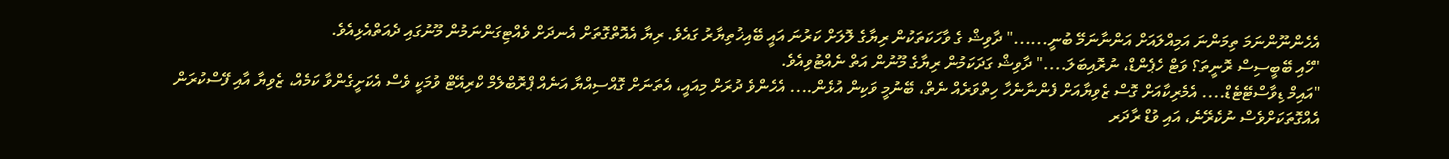އެހެންނޫންނަމަ ތިމަންނަ އަމިއްލައަށް އަންނާނަމޭ ބުނީ......" ދާވިޝް ގެ ވާހަކަތަކުން ރިޔާގެ ލޮލަށް ކަރުނަ އައީ ބޭއިޚުތިޔާރު ގައެވެ. ރިޔާ އެއޮތްގޮތަށް އެނދަށް ވެއްޓިގަންނަމުން މޫނުގައި ދެއަތްއެޅިއެވެ.
"ހޭއި ބޭބީސިސް ރޮނީތަ؟ ވަޓް ހެޕެންޑް، ނުރޮއިބަލަ...." ދާވިޝް ގަދަކަމުން ރިޔާގެ މޫނުން އަތް ނެއްޓުވިއެވެ.
"އައިމް ޑިވާސްޓޭޓެޑް.... އެމެރިކާއަށް ގޮސް ޒެވިޔާއަށް ފެންނާނެހާ ހިތްވަރެއް ނެތް، ބޭނުމީ ވަކިން އުޅެން.... އެހެންވެ ދުރަށް މިއައީ، އެތަނަށް ގޮއްސިއްޔާ އަނެއް ޕްރޮބްލެމް ކްރިއޭޓް ވުމަކީ ވެސް އެކަށީގެންވާ ކަމެއް، ޒެވިޔާ އާއި ފޭސްކުރަން އެއްގޮތަކަށްވެސް ނުކެރޭނެ، އައި ވުޑް ރާދަރ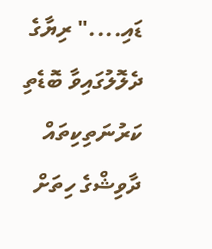ޑައި...." ރިޔާގެ ދެލޮލުގައިވާ ބޮޑެތި ކަރުނަތިކިތައް ދާވިޝްގެ ހިތަށް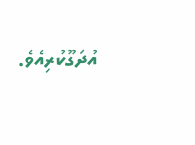އުދަގޫކުރިއެވެ.